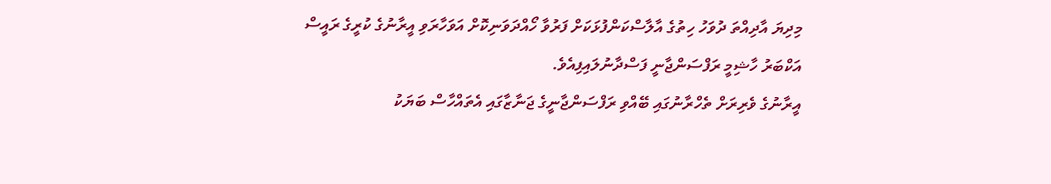މިދިޔަ އާދިއްތަ ދުވަހު ހިތުގެ އާލާސްކަންފުޅަކަށް ފަރުވާ ހޯއްދަވަނިކޮށް އަވަހާރަވި އީރާނުގެ ކުރީގެ ރައީސް އަކްބަރު ހާޝިމީ ރަފްސަންޖާނީ ފަސްދާނުލައިފިއެވެ.
އީރާނުގެ ވެރިރަށް ތެހްރާނުގައި ބޭއްވި ރަފްސަންޖާނީގެ ޖަނާޒާގައި އެތައްހާސް ބަޔަކު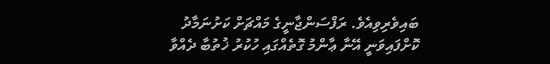ބައިވެރިވިއެވެ. ރަފްސަންޖާނީގެ މައްޗަށް ކަށުނަމާދު ކޮށްފައިވަނީ އޭނާ ޢާންމު ގޮތެއްގައި ހުކުރު ޚުތުބާ ދެއްވާ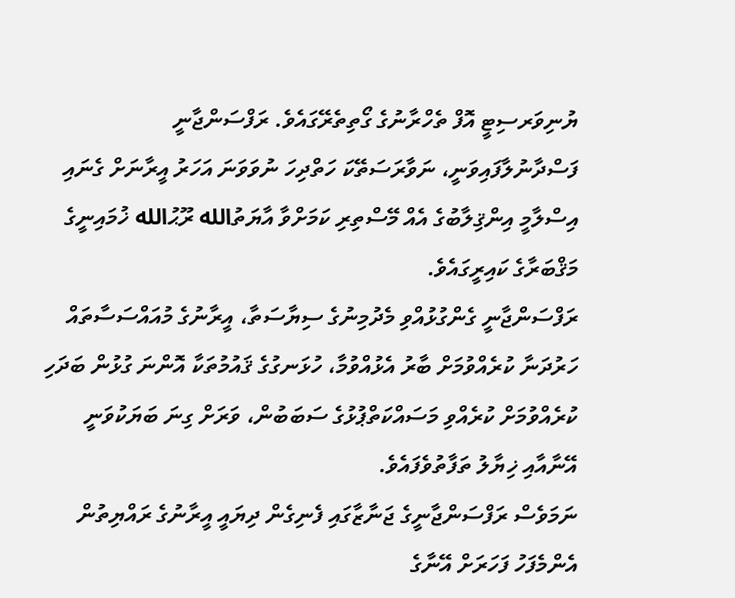ޔުނިވަރސިޓީ އޮފް ތެހްރާނުގެ ގޯތިތެރޭގައެވެ. ރަފްސަންޖާނީ ފަސްދާނުލާފައިވަނީ، ނަވާރަސަތޭކަ ހަތްދިހަ ނުވަވަނަ އަހަރު އީރާނަށް ގެނައި އިސްލާމީ އިންޤިލާބުގެ އެއް މޭސްތިރި ކަމަށްވާ އާޔަތުالله ރޫޙުالله ޚުމައިނީގެ މަޤްބަރާގެ ކައިރީގައެވެ.
ރަފްސަންޖާނީ ގެންގުޅުއްވި މެދުމިނުގެ ސިޔާސަތާ، އީރާނުގެ މުއައްސަސާތައް ހަރުދަނާ ކުރެއްވުމަށް ބާރު އެޅުއްވުމާ، ހުޅަނގުގެ ޤައުމުތަކާ އޮންނަ ގުޅުން ބަދަހި ކުރެއްވުމަށް ކުރެއްވި މަސައްކަތްޕުޅުގެ ސަބަބުން، ވަރަށް ގިނަ ބަޔަކުވަނީ އޭނާއާއި ޚިޔާލު ތަފާތުވެފައެވެ.
ނަމަވެސް ރަފްސަންޖާނީގެ ޖަނާޒާގައި ފެނިގެން ދިޔައީ އީރާނުގެ ރައްޔިތުން އެންމެފަހު ފަހަރަށް އޭނާގެ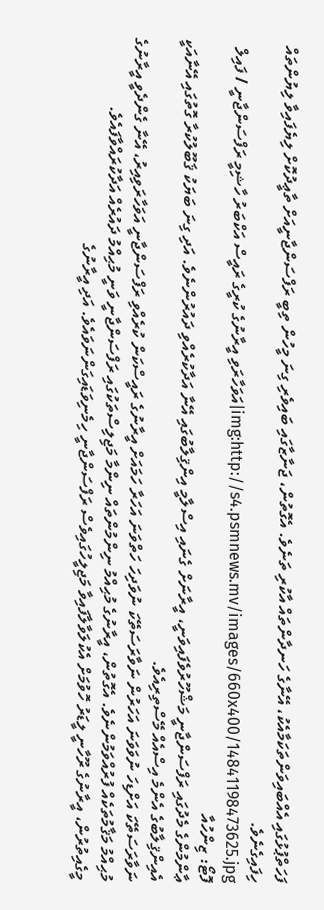ފަހަތްޕުޅުގައި އެއްބައިވަންތަކަމާއެކު، އޭނާގެ ހަނދާންތައް އާކުރި ތަނެވެ. އެގޮތުން، ޖަނާޒާގައި ބައިވެރި ގިނަ މީހުން ތިބީ ރަފްސަންޖާނީއަށް ތާޢީދުކޮށް ލިޔެފައިވާ ލިޔުންތައް ހިފައިގެނެވެ.
img:http://s4.psmnews.mv/images/660x400/14841198473625.jpg|އަވަހާރަވި އީރާނުގެ ކުރީގެ ރައީސް އަކްބަރު ހާޝިމީ ރަފްސަންޖާނީ / ފައިލް ފޮޓޯ: ޒިންހުއާ
ޢާންމުންގެ މެދުގައި ރަފްސަންޖާނީ މަޝްހޫރުވެފައިވަނީ، އީރާނަށް ގެނައި އިސްލާމީ އިންޤިލާބުގައި އޭނާ އަދާކުރެއްވި ދައުރުންނެވެ. އަދި ގިނަ ބަޔަކު ޤަބޫލުކުރާ ގޮތުގައި އޭނާއަކީ އެއިންޤިލާބުގެ އެންމެ އިސްއެއް މޭސްތިރިއެވެ.
ނަވާރަސަތޭކަ އަށްޑިހަ ނުވަވަނަ އަހަރުން ނަވާރަސަތޭކަ ނުވަދިހަ ހަތްވަނަ އަހަރާ ހަމައަށް އީރާނުގެ ރައީސްކަން ކުރެއްވި ރަފްސަންޖާނީ އަވަހާރަވިއިރު، އޭނާ ގެންދެވީ އީރާނުގެ މުޙިއްމު މަޤާމުތަކެއް ފުރުއްވަމުންނެވެ. އެގޮތުން، އީރާނުގެ މުޙިއްމު ނިންމުންތައް ނިންމާ މަޖިލިސްތަކުގައި ރަފްސަންޖާނީ ވަނީ މުޙިއްމު ދައުރެއް އަދާކުރައްވާފައެވެ.
މީގެއިތުރުން، އީރާނުގެ ރޫހާނީ ލީޑަރު ހޮވުމަށް އެކުލަވާލާފައިވާ މަޖިލީހުގައިވެސް ރަފްސަންޖާނީ ހިމެނިވަޑައިގަންނަވައެވެ. އަދި އީރާނުގެ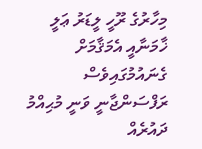މިހާރުގެ ރޫހީ ލީޑަރު ޢަލީ ޚާމަނާއީ އެމަޤާމަށް ގެނައުމުގައިވެސް ރަފްސަންޖާނީ ވަނީ މުޙިއްމު ދައުރެއް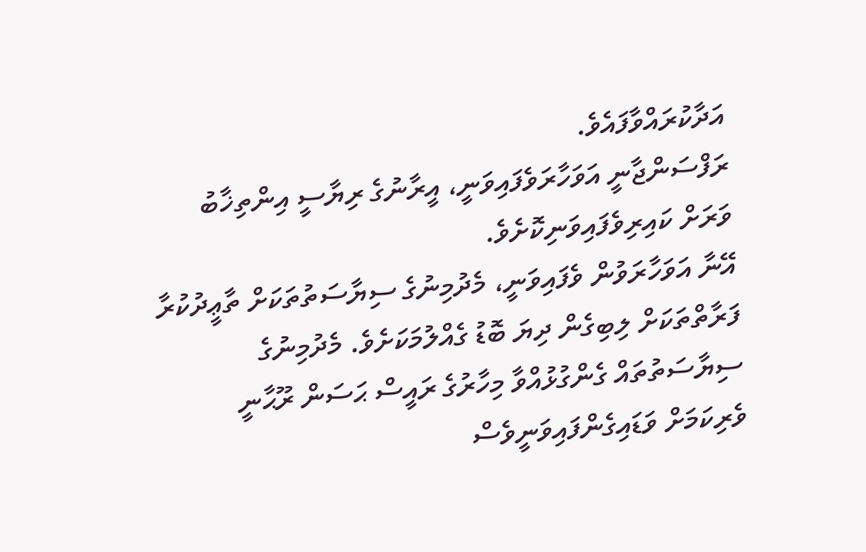އަދާކުރައްވާފައެވެ.
ރަފްސަންޖާނީ އަވަހާރަވެފައިވަނީ، އީރާނުގެ ރިޔާސީ އިންތިޚާބު ވަރަށް ކައިރިވެފައިވަނިކޮށެވެ.
އޭނާ އަވަހާރަވުން ވެފައިވަނީ، މެދުމިނުގެ ސިޔާސަތުތަކަށް ތާޢީދުކުރާ ފަރާތްތަކަށް ލިބިގެން ދިޔަ ބޮޑު ގެއްލުމަކަށެވެ. މެދުމިނުގެ ސިޔާސަތުތައް ގެންގުޅުއްވާ މިހާރުގެ ރައީސް ޙަސަން ރޫޙާނީ ވެރިކަމަށް ވަޑައިގެންފައިވަނީވެސް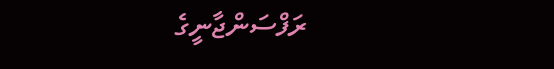ރަފްސަންޖާނީގެ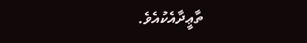ތާޢީދާއެކުއެވެ.